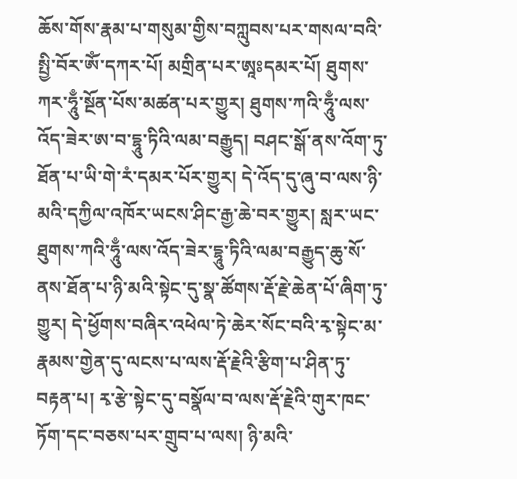ཆོས་གོས་རྣམ་པ་གསུམ་གྱིས་བཀླུབས་པར་གསལ་བའི་སྤྱི་བོར་ཨོཾ་དཀར་པོ། མགྲིན་པར་ཨཱཿདམར་པོ། ཐུགས་ཀར་ཧཱུྃ་སྔོན་པོས་མཚན་པར་གྱུར། ཐུགས་ཀའི་ཧཱུྃ་ལས་འོད་ཟེར་ཨ་བ་དྷཱུ་ཏིའི་ལམ་བརྒྱུད། བཤང་སྒོ་ནས་འོག་ཏུ་ཐོན་པ་ཡི་གེ་རཾ་དམར་པོར་གྱུར། དེ་འོད་དུ་ཞུ་བ་ལས་ཉི་མའི་དཀྱིལ་འཁོར་ཡངས་ཤིང་རྒྱ་ཆེ་བར་གྱུར། སླར་ཡང་ཐུགས་ཀའི་ཧཱུྃ་ལས་འོད་ཟེར་དྷཱུ་ཏིའི་ལམ་བརྒྱུད་ཆུ་སོ་ནས་ཐོན་པ་ཉི་མའི་སྟེང་དུ་སྣ་ཚོགས་རྡོ་རྗེ་ཆེན་པོ་ཞིག་ཏུ་གྱུར། དེ་ཕྱོགས་བཞིར་འཕེལ་ཏེ་ཆེར་སོང་བའི་རྭ་སྟེང་མ་རྣམས་གྱེན་དུ་ལངས་པ་ལས་རྡོ་རྗེའི་རྩིག་པ་ཤིན་ཏུ་བརྟན་པ། རྭ་རྩེ་སྟེང་དུ་བསྣོལ་བ་ལས་རྡོ་རྗེའི་གུར་ཁང་ཏོག་དང་བཅས་པར་གྲུབ་པ་ལས། ཉི་མའི་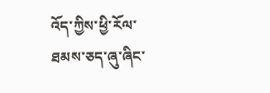འོད་ཀྱིས་ཕྱི་རོལ་ཐམས་ཅད་ཞུ་ཞིང་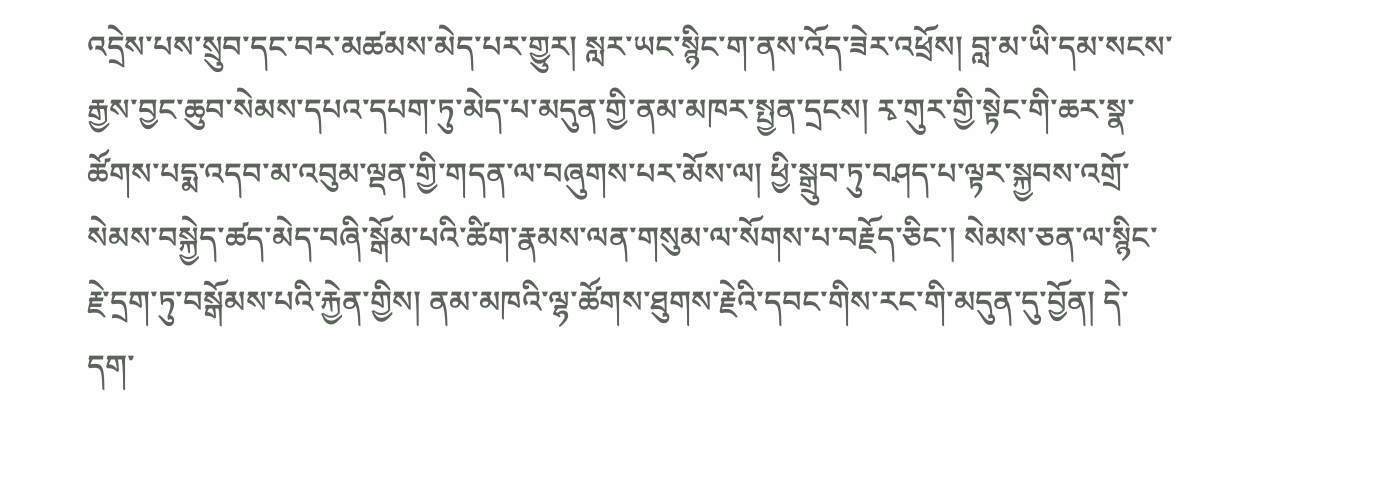འདྲེས་པས་སྲུབ་དང་བར་མཚམས་མེད་པར་གྱུར། སླར་ཡང་སྙིང་ག་ནས་འོད་ཟེར་འཕྲོས། བླ་མ་ཡི་དམ་སངས་རྒྱས་བྱང་ཆུབ་སེམས་དཔའ་དཔག་ཏུ་མེད་པ་མདུན་གྱི་ནམ་མཁར་སྤྱན་དྲངས། རྭ་གུར་གྱི་སྟེང་གི་ཆར་སྣ་ཚོགས་པདྨ་འདབ་མ་འབུམ་ལྡན་གྱི་གདན་ལ་བཞུགས་པར་མོས་ལ། ཕྱི་སྒྲུབ་ཏུ་བཤད་པ་ལྟར་སྐྱབས་འགྲོ་སེམས་བསྐྱེད་ཚད་མེད་བཞི་སྒོམ་པའི་ཚིག་རྣམས་ལན་གསུམ་ལ་སོགས་པ་བརྗོད་ཅིང་། སེམས་ཅན་ལ་སྙིང་རྗེ་དྲག་ཏུ་བསྒོམས་པའི་རྐྱེན་གྱིས། ནམ་མཁའི་ལྷ་ཚོགས་ཐུགས་རྗེའི་དབང་གིས་རང་གི་མདུན་དུ་བྱོན། དེ་དག་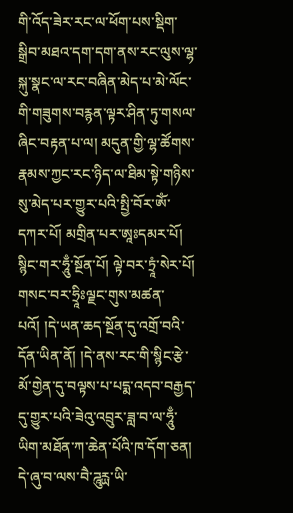གི་འོད་ཟེར་རང་ལ་ཕོག་པས་སྡིག་སྒྲིབ་མཐའ་དག་དག་ནས་རང་ལུས་ལྷ་སྐུ་སྣང་ལ་རང་བཞིན་མེད་པ་མེ་ལོང་གི་གཟུགས་བརྙན་ལྟར་ཤིན་ཏུ་གསལ་ཞིང་བརྟན་པ་ལ། མདུན་གྱི་ལྷ་ཚོགས་རྣམས་ཀྱང་རང་ཉིད་ལ་ཐིམ་སྟེ་གཉིས་སུ་མེད་པར་གྱུར་པའི་སྤྱི་བོར་ཨོཾ་དཀར་པོ། མགྲིན་པར་ཨཱཿདམར་པོ། སྙིང་གར་ཧཱུྃ་སྔོན་པོ། ལྟེ་བར་ཏྲཱཾ་སེར་པོ། གསང་བར་ཧྲཱིཿལྗང་གུས་མཚན་པའོ། །དེ་ཡན་ཆད་སྔོན་དུ་འགྲོ་བའི་དོན་ཡིན་ནོ། །དེ་ནས་རང་གི་སྙིང་རྩེ་མོ་གྱེན་དུ་བལྟས་པ་པདྨ་འདབ་བརྒྱད་དུ་གྱུར་པའི་ཟེའུ་འབྲུར་ཟླ་བ་ལ་ཧཱུྃ་ཡིག་མཐོན་ཀ་ཆེན་པོའི་ཁ་དོག་ཅན། དེ་ཞུ་བ་ལས་བཻ་ཌཱུརྻ་ཡི་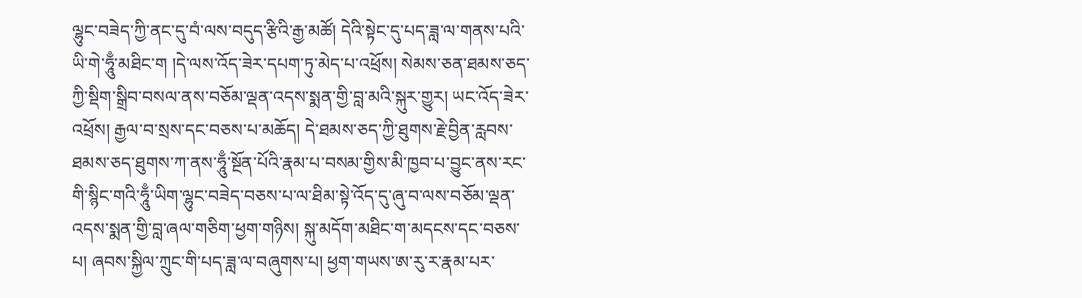ལྷུང་བཟེད་ཀྱི་ནང་དུ་བཾ་ལས་བདུད་རྩིའི་རྒྱ་མཚོ། དེའི་སྟེང་དུ་པད་ཟླ་ལ་གནས་པའི་ཡི་གེ་ཧཱུྃ་མཐིང་ག །དེ་ལས་འོད་ཟེར་དཔག་ཏུ་མེད་པ་འཕྲོས། སེམས་ཅན་ཐམས་ཅད་ཀྱི་སྡིག་སྒྲིབ་བསལ་ནས་བཅོམ་ལྡན་འདས་སྨན་གྱི་བླ་མའི་སྐུར་གྱུར། ཡང་འོད་ཟེར་འཕྲོས། རྒྱལ་བ་སྲས་དང་བཅས་པ་མཆོད། དེ་ཐམས་ཅད་ཀྱི་ཐུགས་རྗེ་བྱིན་རླབས་ཐམས་ཅད་ཐུགས་ཀ་ནས་ཧཱུྃ་སྔོན་པོའི་རྣམ་པ་བསམ་གྱིས་མི་ཁྱབ་པ་བྱུང་ནས་རང་གི་སྙིང་གའི་ཧཱུྃ་ཡིག་ལྷུང་བཟེད་བཅས་པ་ལ་ཐིམ་སྟེ་འོད་དུ་ཞུ་བ་ལས་བཅོམ་ལྡན་འདས་སྨན་གྱི་བླ་ཞལ་གཅིག་ཕྱག་གཉིས། སྐུ་མདོག་མཐིང་ག་མདངས་དང་བཅས་པ། ཞབས་སྐྱིལ་ཀྲུང་གི་པད་ཟླ་ལ་བཞུགས་པ། ཕྱག་གཡས་ཨ་རུ་ར་རྣམ་པར་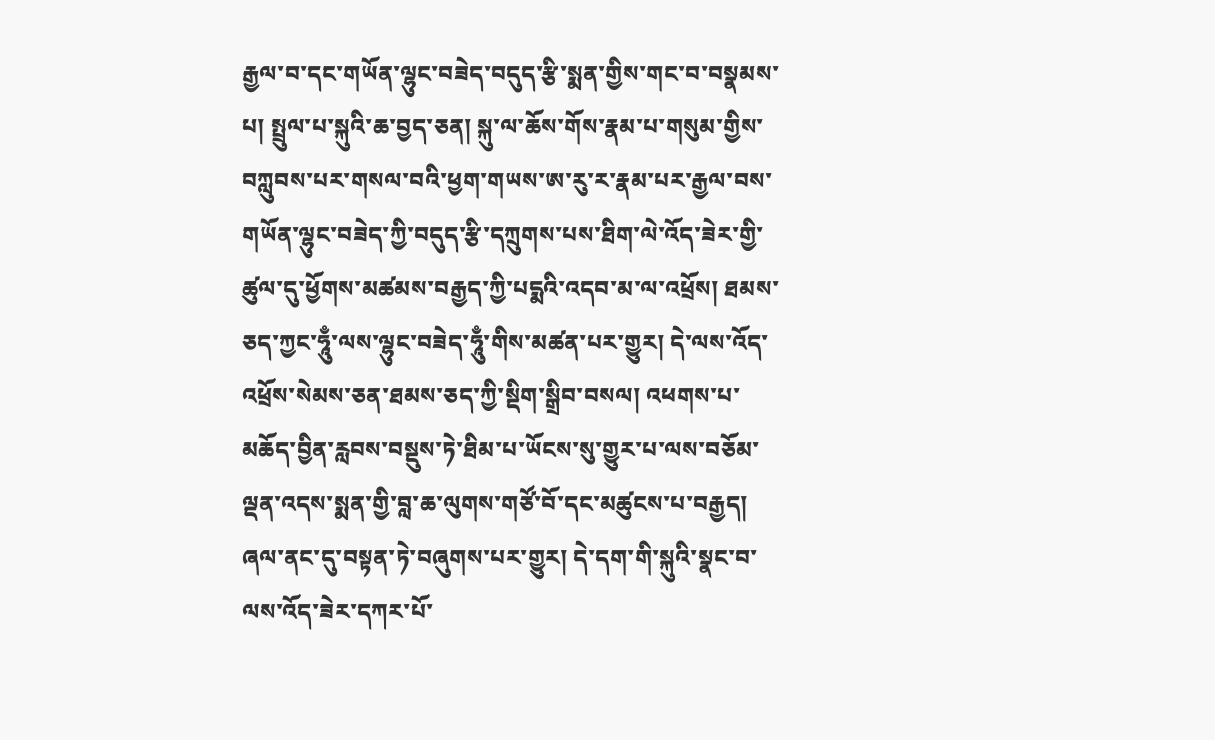རྒྱལ་བ་དང་གཡོན་ལྷུང་བཟེད་བདུད་རྩི་སྨན་གྱིས་གང་བ་བསྣམས་པ། སྤྲུལ་པ་སྐུའི་ཆ་བྱད་ཅན། སྐུ་ལ་ཆོས་གོས་རྣམ་པ་གསུམ་གྱིས་བཀླུབས་པར་གསལ་བའི་ཕྱག་གཡས་ཨ་རུ་ར་རྣམ་པར་རྒྱལ་བས་གཡོན་ལྷུང་བཟེད་ཀྱི་བདུད་རྩི་དཀྲུགས་པས་ཐིག་ལེ་འོད་ཟེར་གྱི་ཚུལ་དུ་ཕྱོགས་མཚམས་བརྒྱད་ཀྱི་པདྨའི་འདབ་མ་ལ་འཕྲོས། ཐམས་ཅད་ཀྱང་ཧཱུྃ་ལས་ལྷུང་བཟེད་ཧཱུྃ་གིས་མཚན་པར་གྱུར། དེ་ལས་འོད་འཕྲོས་སེམས་ཅན་ཐམས་ཅད་ཀྱི་སྡིག་སྒྲིབ་བསལ། འཕགས་པ་མཆོད་བྱིན་རླབས་བསྡུས་ཏེ་ཐིམ་པ་ཡོངས་སུ་གྱུར་པ་ལས་བཅོམ་ལྡན་འདས་སྨན་གྱི་བླ་ཆ་ལུགས་གཙོ་བོ་དང་མཚུངས་པ་བརྒྱད། ཞལ་ནང་དུ་བསྟན་ཏེ་བཞུགས་པར་གྱུར། དེ་དག་གི་སྐུའི་སྣང་བ་ལས་འོད་ཟེར་དཀར་པོ་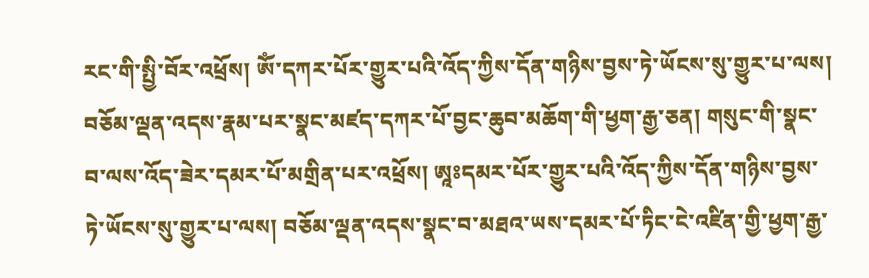རང་གི་སྤྱི་བོར་འཕྲོས། ཨོཾ་དཀར་པོར་གྱུར་པའི་འོད་ཀྱིས་དོན་གཉིས་བྱས་ཏེ་ཡོངས་སུ་གྱུར་པ་ལས། བཅོམ་ལྡན་འདས་རྣམ་པར་སྣང་མཛད་དཀར་པོ་བྱང་ཆུབ་མཆོག་གི་ཕྱག་རྒྱ་ཅན། གསུང་གི་སྣང་བ་ལས་འོད་ཟེར་དམར་པོ་མགྲིན་པར་འཕྲོས། ཨཱཿདམར་པོར་གྱུར་པའི་འོད་ཀྱིས་དོན་གཉིས་བྱས་ཏེ་ཡོངས་སུ་གྱུར་པ་ལས། བཅོམ་ལྡན་འདས་སྣང་བ་མཐའ་ཡས་དམར་པོ་ཏིང་ངེ་འཛིན་གྱི་ཕྱག་རྒྱ་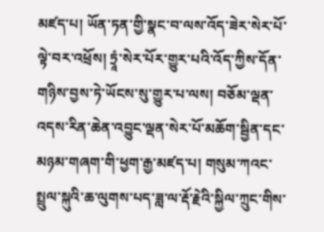མཛད་པ། ཡོན་ཏན་གྱི་སྣང་བ་ལས་འོད་ཟེར་སེར་པོ་ལྟེ་བར་འཕྲོས། ཏྲཱཾ་སེར་པོར་གྱུར་པའི་འོད་ཀྱིས་དོན་གཉིས་བྱས་ཏེ་ཡོངས་སུ་གྱུར་པ་ལས། བཅོམ་ལྡན་འདས་རིན་ཆེན་འབྱུང་ལྡན་སེར་པོ་མཆོག་སྦྱིན་དང་མཉམ་གཞག་གི་ཕྱག་རྒྱ་མཛད་པ། གསུམ་ཀའང་སྤྲུལ་སྐུའི་ཆ་ལུགས་པད་ཟླ་ལ་རྡོ་རྗེའི་སྐྱིལ་ཀྲུང་གིས་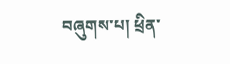བཞུགས་པ། ཕྲིན་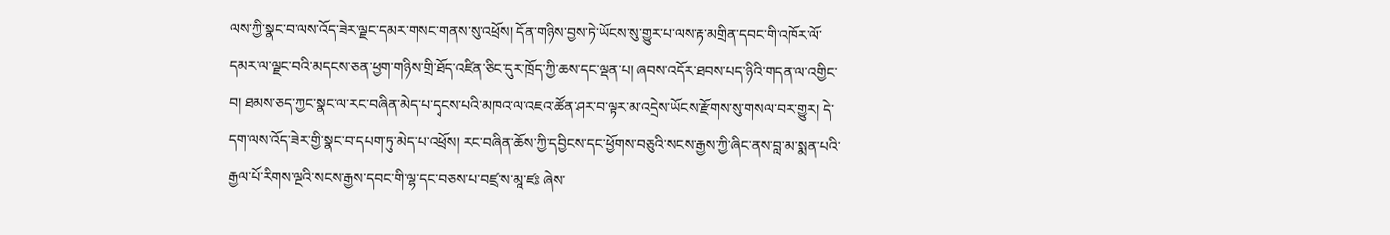ལས་ཀྱི་སྣང་བ་ལས་འོད་ཟེར་ལྗང་དམར་གསང་གནས་སུ་འཕྲོས། དོན་གཉིས་བྱས་ཏེ་ཡོངས་སུ་གྱུར་པ་ལས་རྟ་མགྲིན་དབང་གི་འཁོར་ལོ་དམར་ལ་ལྗང་བའི་མདངས་ཅན་ཕྱག་གཉིས་གྲི་ཐོད་འཛིན་ཅིང་དུར་ཁྲོད་ཀྱི་ཆས་དང་ལྡན་པ། ཞབས་འདོར་ཐབས་པད་ཉིའི་གདན་ལ་འགྱིང་བ། ཐམས་ཅད་ཀྱང་སྣང་ལ་རང་བཞིན་མེད་པ་དྭངས་པའི་མཁའ་ལ་འཇའ་ཚོན་ཤར་བ་ལྟར་མ་འདྲེས་ཡོངས་རྫོགས་སུ་གསལ་བར་གྱུར། དེ་དག་ལས་འོད་ཟེར་གྱི་སྣང་བ་དཔག་ཏུ་མེད་པ་འཕྲོས། རང་བཞིན་ཆོས་ཀྱི་དབྱིངས་དང་ཕྱོགས་བཅུའི་སངས་རྒྱས་ཀྱི་ཞིང་ནས་བླ་མ་སྨན་པའི་རྒྱལ་པོ་རིགས་ལྔའི་སངས་རྒྱས་དབང་གི་ལྷ་དང་བཅས་པ་བཛྲ་ས་མཱ་ཛཿ ཞེས་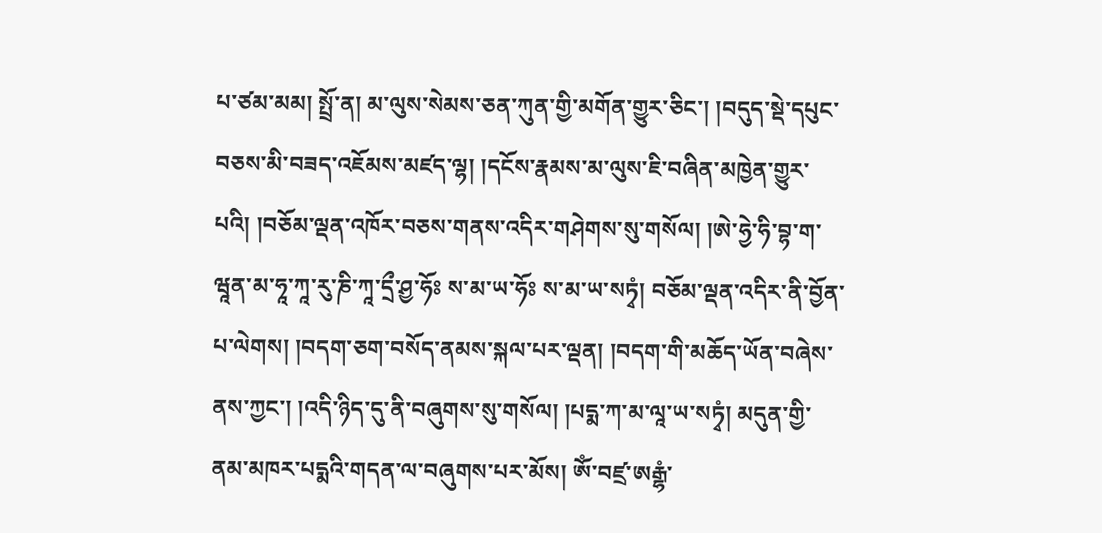པ་ཙམ་མམ། སྤྲོ་ན། མ་ལུས་སེམས་ཅན་ཀུན་གྱི་མགོན་གྱུར་ཅིང་། །བདུད་སྡེ་དཔུང་བཅས་མི་བཟད་འཇོམས་མཛད་ལྷ། །དངོས་རྣམས་མ་ལུས་ཇི་བཞིན་མཁྱེན་གྱུར་པའི། །བཅོམ་ལྡན་འཁོར་བཅས་གནས་འདིར་གཤེགས་སུ་གསོལ། །ཨེ་ཧྱེ་ཧི་བྷ་ག་ཝཱན་མ་ཧཱ་ཀཱ་རུ་ཎི་ཀཱ་དྲྀ་ཤྱ་ཧོཿ ས་མ་ཡ་ཧོཿ ས་མ་ཡ་སཏྭཾ། བཅོམ་ལྡན་འདིར་ནི་བྱོན་པ་ལེགས། །བདག་ཅག་བསོད་ནམས་སྐལ་པར་ལྡན། །བདག་གི་མཆོད་ཡོན་བཞེས་ནས་ཀྱང་། །འདི་ཉིད་དུ་ནི་བཞུགས་སུ་གསོལ། །པདྨ་ཀ་མ་ལཱ་ཡ་སཏྭཾ། མདུན་གྱི་ནམ་མཁར་པདྨའི་གདན་ལ་བཞུགས་པར་མོས། ཨོཾ་བཛྲ་ཨརྒྷཾ་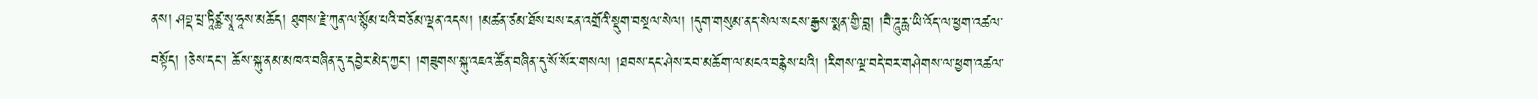ནས། ཤབྡ་པྲ་ཏཱིཙྪ་སྭཱ་ཧཱས་མཆོད། ཐུགས་རྗེ་ཀུན་ལ་སྙོམ་པའི་བཅོམ་ལྡན་འདས། །མཚན་ཙམ་ཐོས་པས་ངན་འགྲོའི་སྡུག་བསྔལ་སེལ། །དུག་གསུམ་ནད་སེལ་སངས་རྒྱས་སྨན་གྱི་བླ། །བཻ་ཌཱུརྻ་ཡི་འོད་ལ་ཕྱག་འཚལ་བསྟོད། །ཅེས་དང་། ཆོས་སྐུ་ནམ་མཁའ་བཞིན་དུ་དབྱེར་མེད་ཀྱང་། །གཟུགས་སྐུ་འཇའ་ཚོན་བཞིན་དུ་སོ་སོར་གསལ། །ཐབས་དང་ཤེས་རབ་མཆོག་ལ་མངའ་བརྙེས་པའི། །རིགས་ལྔ་བདེ་བར་གཤེགས་ལ་ཕྱག་འཚལ་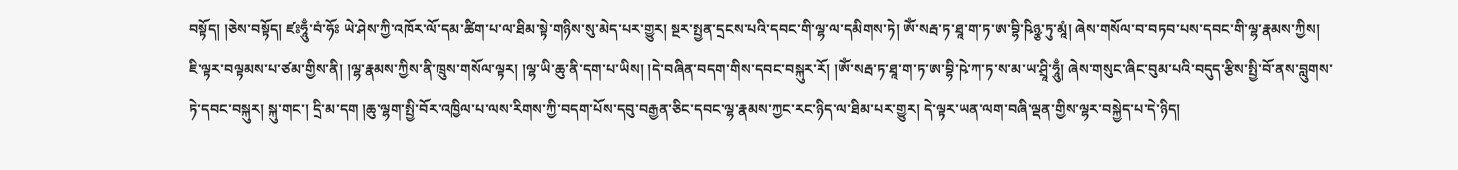བསྟོད། །ཅེས་བསྟོད། ཛཿཧཱུྃ་བཾ་ཧོཿ ཡེ་ཤེས་ཀྱི་འཁོར་ལོ་དམ་ཚིག་པ་ལ་ཐིམ་སྟེ་གཉིས་སུ་མེད་པར་གྱུར། སྔར་སྤྱན་དྲངས་པའི་དབང་གི་ལྷ་ལ་དམིགས་ཏེ། ཨོཾ་སརྦ་ཏ་ཐཱ་ག་ཏ་ཨ་བྷི་ཥིཉྩ་ཏུ་མཱཾ། ཞེས་གསོལ་བ་བཏབ་པས་དབང་གི་ལྷ་རྣམས་ཀྱིས། ཇི་ལྟར་བལྟམས་པ་ཙམ་གྱིས་ནི། །ལྷ་རྣམས་ཀྱིས་ནི་ཁྲུས་གསོལ་ལྟར། །ལྷ་ཡི་ཆུ་ནི་དག་པ་ཡིས། །དེ་བཞིན་བདག་གིས་དབང་བསྐུར་རོ། །ཨོཾ་སརྦ་ཏ་ཐཱ་ག་ཏ་ཨ་བྷི་ཥེ་ཀ་ཏ་ས་མ་ཡ་ཤྲཱི་ཧཱུྃ། ཞེས་གསུང་ཞིང་བུམ་པའི་བདུད་རྩིས་སྤྱི་བོ་ནས་བླུགས་ཏེ་དབང་བསྐུར། སྐུ་གང་། དྲི་མ་དག །ཆུ་ལྷག་སྤྱི་བོར་འཁྱིལ་པ་ལས་རིགས་ཀྱི་བདག་པོས་དབུ་བརྒྱན་ཅིང་དབང་ལྷ་རྣམས་ཀྱང་རང་ཉིད་ལ་ཐིམ་པར་གྱུར། དེ་ལྟར་ཡན་ལག་བཞི་ལྡན་གྱིས་ལྷར་བསྐྱེད་པ་དེ་ཉིད།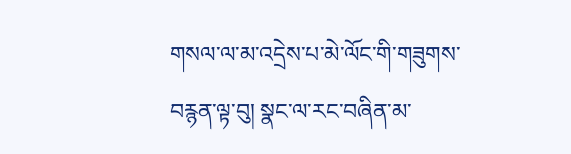གསལ་ལ་མ་འདྲེས་པ་མེ་ལོང་གི་གཟུགས་བརྙན་ལྟ་བུ། སྣང་ལ་རང་བཞིན་མ་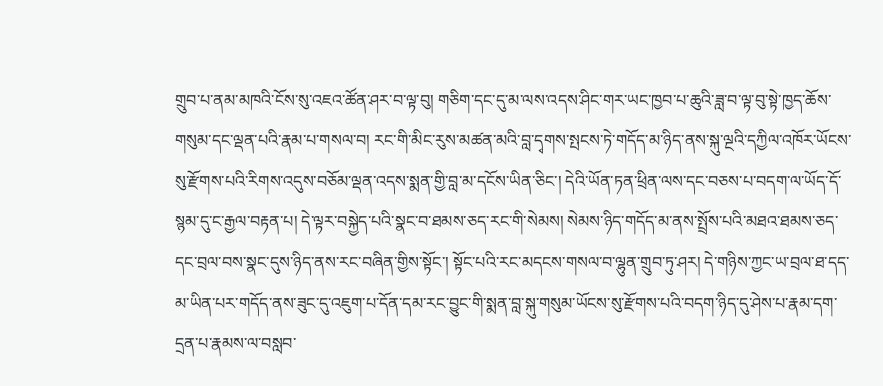གྲུབ་པ་ནམ་མཁའི་ངོས་སུ་འཇའ་ཚོན་ཤར་བ་ལྟ་བུ། གཅིག་དང་དུ་མ་ལས་འདས་ཤིང་གར་ཡང་ཁྱབ་པ་ཆུའི་ཟླ་བ་ལྟ་བུ་སྟེ་ཁྱད་ཆོས་གསུམ་དང་ལྡན་པའི་རྣམ་པ་གསལ་བ། རང་གི་མིང་རུས་མཚན་མའི་བླ་དྭགས་སྤངས་ཏེ་གདོད་མ་ཉིད་ནས་སྐུ་ལྔའི་དཀྱིལ་འཁོར་ཡོངས་སུ་རྫོགས་པའི་རིགས་འདུས་བཅོམ་ལྡན་འདས་སྨན་གྱི་བླ་མ་དངོས་ཡིན་ཅིང་། དེའི་ཡོན་ཏན་ཕྲིན་ལས་དང་བཅས་པ་བདག་ལ་ཡོད་དོ་སྙམ་དུ་ང་རྒྱལ་བརྟན་པ། དེ་ལྟར་བསྐྱེད་པའི་སྣང་བ་ཐམས་ཅད་རང་གི་སེམས། སེམས་ཉིད་གདོད་མ་ནས་སྤྲོས་པའི་མཐའ་ཐམས་ཅད་དང་བྲལ་བས་སྣང་དུས་ཉིད་ནས་རང་བཞིན་གྱིས་སྟོང་། སྟོང་པའི་རང་མདངས་གསལ་བ་ལྷུན་གྲུབ་ཏུ་ཤར། དེ་གཉིས་ཀྱང་ཡ་བྲལ་ཐ་དད་མ་ཡིན་པར་གདོད་ནས་ཟུང་དུ་འཇུག་པ་དོན་དམ་རང་བྱུང་གི་སྨན་བླ་སྐུ་གསུམ་ཡོངས་སུ་རྫོགས་པའི་བདག་ཉིད་དུ་ཤེས་པ་རྣམ་དག་དྲན་པ་རྣམས་ལ་བསླབ་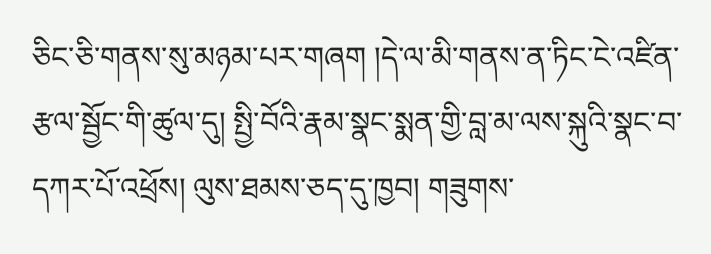ཅིང་ཅི་གནས་སུ་མཉམ་པར་གཞག །དེ་ལ་མི་གནས་ན་ཏིང་ངེ་འཛིན་རྩལ་སྦྱོང་གི་ཚུལ་དུ། སྤྱི་བོའི་རྣམ་སྣང་སྨན་གྱི་བླ་མ་ལས་སྐུའི་སྣང་བ་དཀར་པོ་འཕྲོས། ལུས་ཐམས་ཅད་དུ་ཁྱབ། གཟུགས་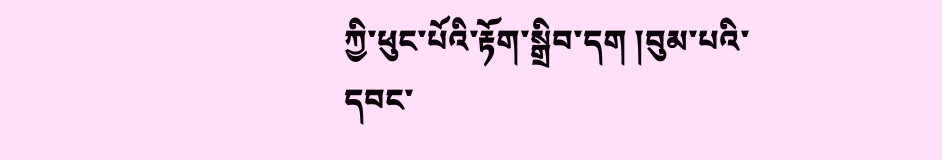ཀྱི་ཕུང་པོའི་རྟོག་སྒྲིབ་དག །བུམ་པའི་དབང་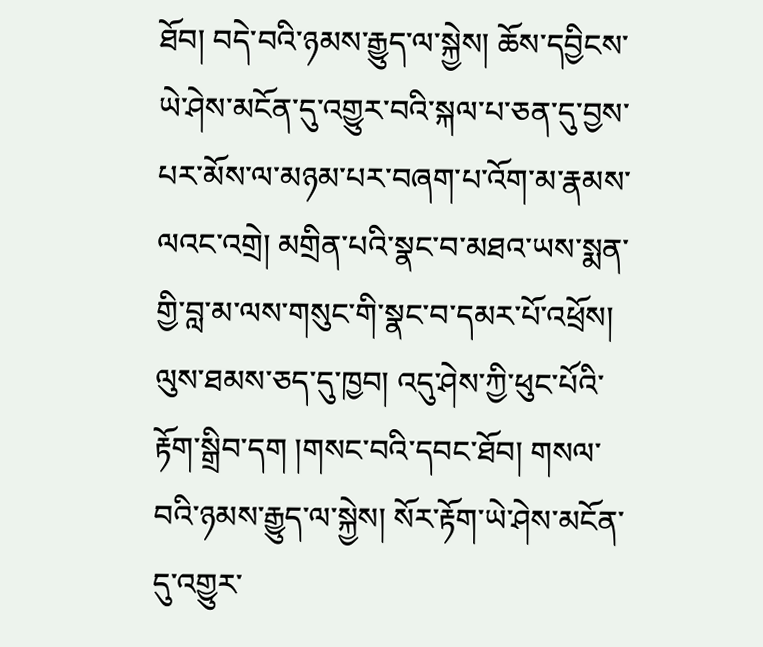ཐོབ། བདེ་བའི་ཉམས་རྒྱུད་ལ་སྐྱེས། ཆོས་དབྱིངས་ཡེ་ཤེས་མངོན་དུ་འགྱུར་བའི་སྐལ་པ་ཅན་དུ་བྱས་པར་མོས་ལ་མཉམ་པར་བཞག་པ་འོག་མ་རྣམས་ལའང་འགྲེ། མགྲིན་པའི་སྣང་བ་མཐའ་ཡས་སྨན་གྱི་བླ་མ་ལས་གསུང་གི་སྣང་བ་དམར་པོ་འཕྲོས། ལུས་ཐམས་ཅད་དུ་ཁྱབ། འདུ་ཤེས་ཀྱི་ཕུང་པོའི་རྟོག་སྒྲིབ་དག །གསང་བའི་དབང་ཐོབ། གསལ་བའི་ཉམས་རྒྱུད་ལ་སྐྱེས། སོར་རྟོག་ཡེ་ཤེས་མངོན་དུ་འགྱུར་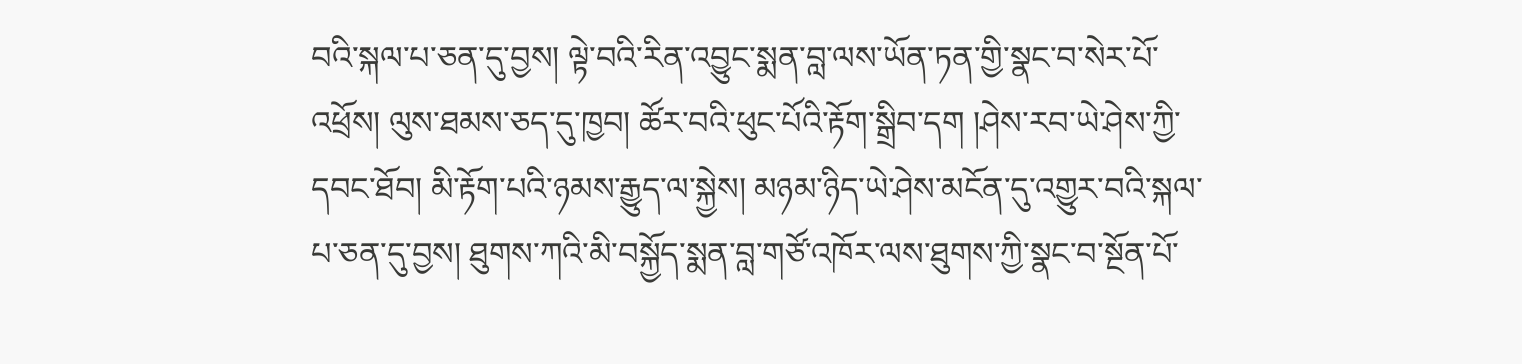བའི་སྐལ་པ་ཅན་དུ་བྱས། ལྟེ་བའི་རིན་འབྱུང་སྨན་བླ་ལས་ཡོན་ཏན་གྱི་སྣང་བ་སེར་པོ་འཕྲོས། ལུས་ཐམས་ཅད་དུ་ཁྱབ། ཚོར་བའི་ཕུང་པོའི་རྟོག་སྒྲིབ་དག །ཤེས་རབ་ཡེ་ཤེས་ཀྱི་དབང་ཐོབ། མི་རྟོག་པའི་ཉམས་རྒྱུད་ལ་སྐྱེས། མཉམ་ཉིད་ཡེ་ཤེས་མངོན་དུ་འགྱུར་བའི་སྐལ་པ་ཅན་དུ་བྱས། ཐུགས་ཀའི་མི་བསྐྱོད་སྨན་བླ་གཙོ་འཁོར་ལས་ཐུགས་ཀྱི་སྣང་བ་སྔོན་པོ་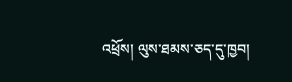འཕྲོས། ལུས་ཐམས་ཅད་དུ་ཁྱབ།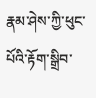རྣམ་ཤེས་ཀྱི་ཕུང་པོའི་རྟོག་སྒྲིབ་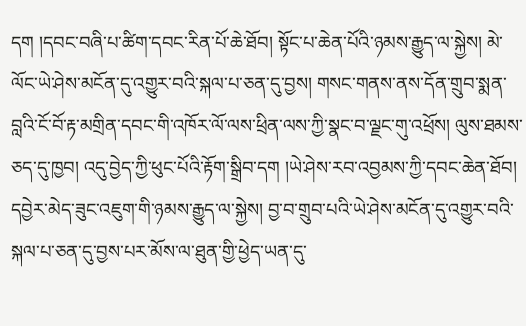དག །དབང་བཞི་པ་ཚིག་དབང་རིན་པོ་ཆེ་ཐོབ། སྟོང་པ་ཆེན་པོའི་ཉམས་རྒྱུད་ལ་སྐྱེས། མེ་ལོང་ཡེ་ཤེས་མངོན་དུ་འགྱུར་བའི་སྐལ་པ་ཅན་དུ་བྱས། གསང་གནས་ནས་དོན་གྲུབ་སྨན་བླའི་ངོ་བོ་རྟ་མགྲིན་དབང་གི་འཁོར་ལོ་ལས་ཕྲིན་ལས་ཀྱི་སྣང་བ་ལྗང་གུ་འཕྲོས། ལུས་ཐམས་ཅད་དུ་ཁྱབ། འདུ་བྱེད་ཀྱི་ཕུང་པོའི་རྟོག་སྒྲིབ་དག །ཡེ་ཤེས་རབ་འབྱམས་ཀྱི་དབང་ཆེན་ཐོབ། དབྱེར་མེད་ཟུང་འཇུག་གི་ཉམས་རྒྱུད་ལ་སྐྱེས། བྱ་བ་གྲུབ་པའི་ཡེ་ཤེས་མངོན་དུ་འགྱུར་བའི་སྐལ་པ་ཅན་དུ་བྱས་པར་མོས་ལ་ཐུན་གྱི་ཕྱེད་ཡན་དུ་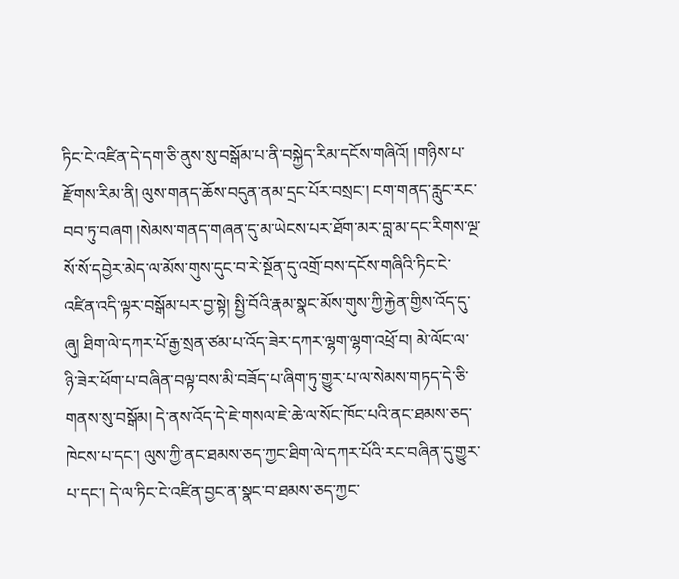ཏིང་ངེ་འཛིན་དེ་དག་ཅི་ནུས་སུ་བསྒོམ་པ་ནི་བསྐྱེད་རིམ་དངོས་གཞིའོ། །གཉིས་པ་རྫོགས་རིམ་ནི། ལུས་གནད་ཆོས་བདུན་ནམ་དྲང་པོར་བསྲང་། ངག་གནད་རླུང་རང་བབ་ཏུ་བཞག །སེམས་གནད་གཞན་དུ་མ་ཡེངས་པར་ཐོག་མར་བླ་མ་དང་རིགས་ལྔ་སོ་སོ་དབྱེར་མེད་ལ་མོས་གུས་དུང་བ་རེ་སྔོན་དུ་འགྲོ་བས་དངོས་གཞིའི་ཏིང་ངེ་འཛིན་འདི་ལྟར་བསྒོམ་པར་བྱ་སྟེ། སྤྱི་བོའི་རྣམ་སྣང་མོས་གུས་ཀྱི་རྐྱེན་གྱིས་འོད་དུ་ཞུ། ཐིག་ལེ་དཀར་པོ་རྒྱ་སྲན་ཙམ་པ་འོད་ཟེར་དཀར་ལྷག་ལྷག་འཕྲོ་བ། མེ་ལོང་ལ་ཉི་ཟེར་ཕོག་པ་བཞིན་བལྟ་བས་མི་བཟོད་པ་ཞིག་ཏུ་གྱུར་པ་ལ་སེམས་གཏད་དེ་ཅི་གནས་སུ་བསྒོམ། དེ་ནས་འོད་དེ་ཇེ་གསལ་ཇེ་ཆེ་ལ་སོང་ཁོང་པའི་ནང་ཐམས་ཅད་ཁེངས་པ་དང་། ལུས་ཀྱི་ནང་ཐམས་ཅད་ཀྱང་ཐིག་ལེ་དཀར་པོའི་རང་བཞིན་དུ་གྱུར་པ་དང་། དེ་ལ་ཏིང་ངེ་འཛིན་བྱང་ན་སྣང་བ་ཐམས་ཅད་ཀྱང་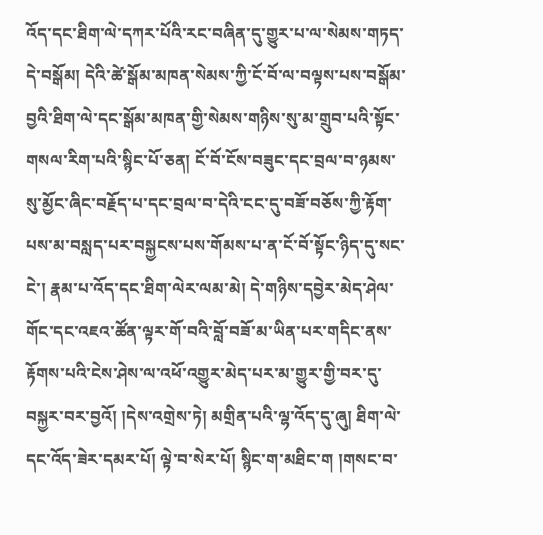འོད་དང་ཐིག་ལེ་དཀར་པོའི་རང་བཞིན་དུ་གྱུར་པ་ལ་སེམས་གཏད་དེ་བསྒོམ། དེའི་ཚེ་སྒོམ་མཁན་སེམས་ཀྱི་ངོ་བོ་ལ་བལྟས་པས་བསྒོམ་བྱའི་ཐིག་ལེ་དང་སྒོམ་མཁན་གྱི་སེམས་གཉིས་སུ་མ་གྲུབ་པའི་སྟོང་གསལ་རིག་པའི་སྙིང་པོ་ཅན། ངོ་བོ་ངོས་བཟུང་དང་བྲལ་བ་ཉམས་སུ་མྱོང་ཞིང་བརྗོད་པ་དང་བྲལ་བ་དེའི་ངང་དུ་བཟོ་བཅོས་ཀྱི་རྟོག་པས་མ་བསླད་པར་བསྐྱངས་པས་གོམས་པ་ན་ངོ་བོ་སྟོང་ཉིད་དུ་སང་ངེ་། རྣམ་པ་འོད་དང་ཐིག་ལེར་ལམ་མེ། དེ་གཉིས་དབྱེར་མེད་ཤེལ་གོང་དང་འཇའ་ཚོན་ལྟར་གོ་བའི་བློ་བཟོ་མ་ཡིན་པར་གདིང་ནས་རྟོགས་པའི་ངེས་ཤེས་ལ་འཕོ་འགྱུར་མེད་པར་མ་གྱུར་གྱི་བར་དུ་བསྐྱར་བར་བྱའོ། །དེས་འགྲེས་ཏེ། མགྲིན་པའི་ལྷ་འོད་དུ་ཞུ། ཐིག་ལེ་དང་འོད་ཟེར་དམར་པོ། ལྟེ་བ་སེར་པོ། སྙིང་ག་མཐིང་ག །གསང་བ་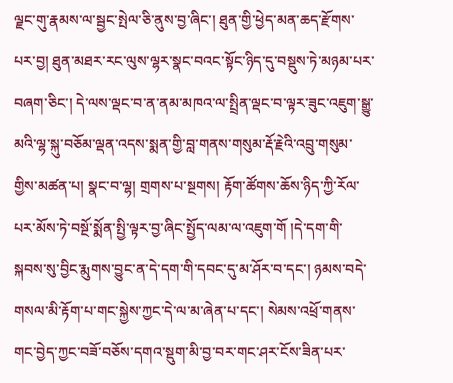ལྗང་གུ་རྣམས་ལ་སྦྱང་སྤེལ་ཅི་ནུས་བྱ་ཞིང་། ཐུན་གྱི་ཕྱེད་མན་ཆད་རྫོགས་པར་བྱ། ཐུན་མཐར་རང་ལུས་ལྷར་སྣང་བའང་སྟོང་ཉིད་དུ་བསྡུས་ཏེ་མཉམ་པར་བཞག་ཅིང་། དེ་ལས་ལྡང་བ་ན་ནམ་མཁའ་ལ་སྤྲིན་ལྡང་བ་ལྟར་ཟུང་འཇུག་སྒྱུ་མའི་ལྷ་སྐུ་བཅོམ་ལྡན་འདས་སྨན་གྱི་བླ་གནས་གསུམ་རྡོ་རྗེའི་འབྲུ་གསུམ་གྱིས་མཚན་པ། སྣང་བ་ལྷ། གྲགས་པ་སྔགས། རྟོག་ཚོགས་ཆོས་ཉིད་ཀྱི་རོལ་པར་མོས་ཏེ་བསྔོ་སྨོན་སྤྱི་ལྟར་བྱ་ཞིང་སྤྱོད་ལམ་ལ་འཇུག་གོ །དེ་དག་གི་སྐབས་སུ་བྱིང་རྨུགས་བྱུང་ན་དེ་དག་གི་དབང་དུ་མ་ཤོར་བ་དང་། ཉམས་བདེ་གསལ་མི་རྟོག་པ་གང་སྐྱེས་ཀྱང་དེ་ལ་མ་ཞེན་པ་དང་། སེམས་འཕྲོ་གནས་གང་བྱེད་ཀྱང་བཟོ་བཅོས་དགའ་སྡུག་མི་བྱ་བར་གང་ཤར་ངོས་ཟིན་པར་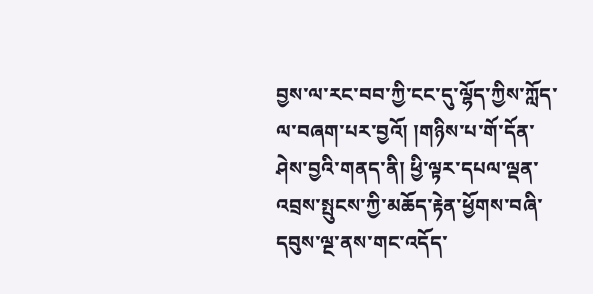བྱས་ལ་རང་བབ་ཀྱི་ངང་དུ་ལྷོད་ཀྱིས་ཀློད་ལ་བཞག་པར་བྱའོ། །གཉིས་པ་གོ་དོན་ཤེས་བྱའི་གནད་ནི། ཕྱི་ལྟར་དཔལ་ལྡན་འབྲས་སྤུངས་ཀྱི་མཆོད་རྟེན་ཕྱོགས་བཞི་དབུས་ལྔ་ནས་གང་འདོད་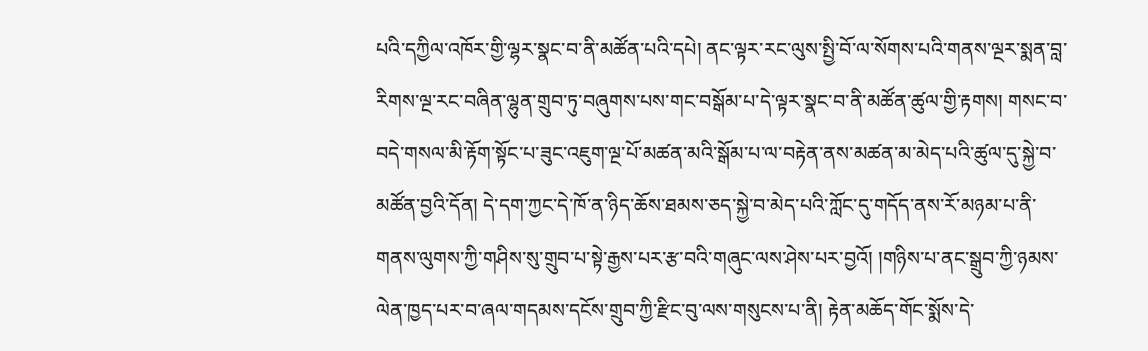པའི་དཀྱིལ་འཁོར་གྱི་ལྷར་སྣང་བ་ནི་མཚོན་པའི་དཔེ། ནང་ལྟར་རང་ལུས་སྤྱི་བོ་ལ་སོགས་པའི་གནས་ལྔར་སྨན་བླ་རིགས་ལྔ་རང་བཞིན་ལྷུན་གྲུབ་ཏུ་བཞུགས་པས་གང་བསྒོམ་པ་དེ་ལྟར་སྣང་བ་ནི་མཚོན་ཚུལ་གྱི་རྟགས། གསང་བ་བདེ་གསལ་མི་རྟོག་སྟོང་པ་ཟུང་འཇུག་ལྔ་པོ་མཚན་མའི་སྒོམ་པ་ལ་བརྟེན་ནས་མཚན་མ་མེད་པའི་ཚུལ་དུ་སྐྱེ་བ་མཚོན་བྱའི་དོན། དེ་དག་ཀྱང་དེ་ཁོ་ན་ཉིད་ཆོས་ཐམས་ཅད་སྐྱེ་བ་མེད་པའི་ཀློང་དུ་གདོད་ནས་རོ་མཉམ་པ་ནི་གནས་ལུགས་ཀྱི་གཤིས་སུ་གྲུབ་པ་སྟེ་རྒྱས་པར་རྩ་བའི་གཞུང་ལས་ཤེས་པར་བྱའོ། །གཉིས་པ་ནང་སྒྲུབ་ཀྱི་ཉམས་ལེན་ཁྱད་པར་བ་ཞལ་གདམས་དངོས་གྲུབ་ཀྱི་རྫིང་བུ་ལས་གསུངས་པ་ནི། རྟེན་མཆོད་གོང་སྨོས་དེ་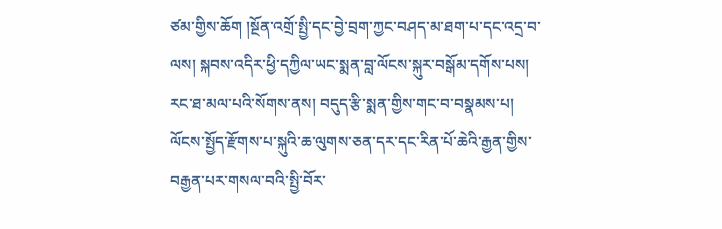ཙམ་གྱིས་ཆོག །སྔོན་འགྲོ་སྤྱི་དང་བྱེ་བྲག་ཀྱང་བཤད་མ་ཐག་པ་དང་འདྲ་བ་ལས། སྐབས་འདིར་ཕྱི་དཀྱིལ་ཡང་སྨན་བླ་ལོངས་སྐུར་བསྒོམ་དགོས་པས། རང་ཐ་མལ་པའི་སོགས་ནས། བདུད་རྩི་སྨན་གྱིས་གང་བ་བསྣམས་པ། ལོངས་སྤྱོད་རྫོགས་པ་སྐུའི་ཆ་ལུགས་ཅན་དར་དང་རིན་པོ་ཆེའི་རྒྱན་གྱིས་བརྒྱན་པར་གསལ་བའི་སྤྱི་བོར་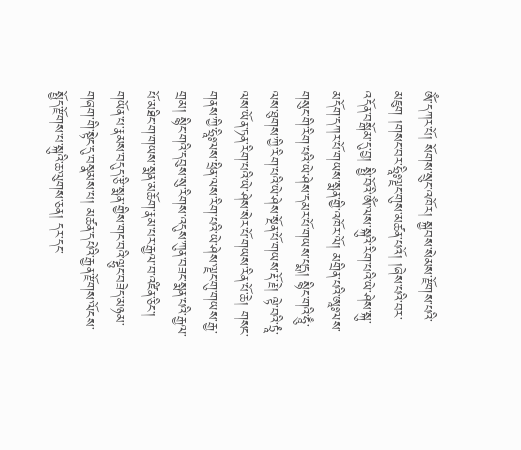ཨོཾ་དཀར་པོ། སོགས་སྲུང་འཁོར། སྐྱབས་སེམས་རྫོགས་པའི་མཇུག །གསང་བར་ཧྲཱིཿལྗང་གུས་མཚན་པའོ། །ཞེས་པའི་བར་འདོན་བསྒོམ་དུ་བྱ། སྤྱི་བོའི་ཨོཾ་ལས་སྐུའི་རིག་པའི་ཡེ་ཤེས་སྐུ་མདོག་དཀར་པོ་གཡས་སྨན་གྱི་འཁོར་ལོ། མགྲིན་པའི་ཨཱཿལས་གསུང་གི་རིག་པའི་ཡེ་ཤེས་དམར་པོ་གཡས་པདྨ། སྙིང་གའི་ཧཱུྃ་ལས་ཐུགས་ཀྱི་རིག་པའི་ཡེ་ཤེས་སྔོན་པོ་གཡས་རྡོ་རྗེ། ལྟེ་བའི་ཏྲཱཾ་ལས་ཡོན་ཏན་རིག་པའི་ཡེ་ཤེས་སེར་པོ་གཡས་རིན་པོ་ཆེ། གསང་གནས་ཀྱི་ཧྲཱིཿལས་ཕྲིན་ལས་རིག་པའི་ཡེ་ཤེས་ལྗང་གུ་གཡས་རྒྱ་གྲམ། སྙིང་གའི་དབུས་སུ་རིགས་འདུས་ཀུན་བཟང་སྨན་པའི་རྒྱལ་པོ་མཐིང་ག་གཡས་སྨན་མཆོག་རྣམ་པར་རྒྱལ་བ་འཛིན་ཅིང་། གཡོན་པ་རྣམས་བདུད་རྩི་སྨན་གྱིས་གང་བའི་ལྷུང་བཟེད་མཉམ་གཞག་གི་སྟེང་དུ་བསྣམས་པ། མཚན་དཔེའི་རྒྱན་རྫོགས་ལོངས་སྤྱོད་རྫོགས་པ་སྐུའི་ཆ་ལུགས་ཅན། དར་དང་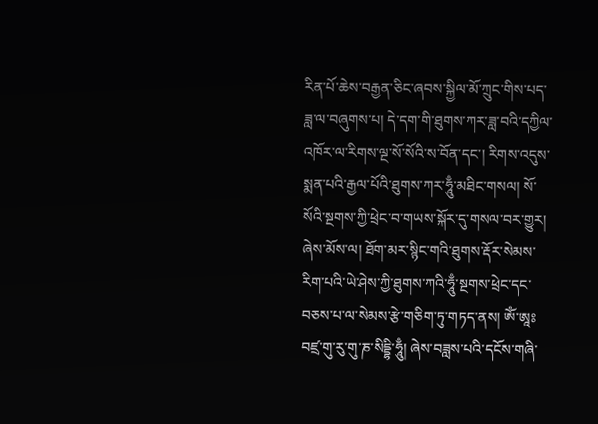རིན་པོ་ཆེས་བརྒྱན་ཅིང་ཞབས་སྐྱིལ་མོ་ཀྲུང་གིས་པད་ཟླ་ལ་བཞུགས་པ། དེ་དག་གི་ཐུགས་ཀར་ཟླ་བའི་དཀྱིལ་འཁོར་ལ་རིགས་ལྔ་སོ་སོའི་ས་བོན་དང་། རིགས་འདུས་སྨན་པའི་རྒྱལ་པོའི་ཐུགས་ཀར་ཧཱུྃ་མཐིང་གསལ། སོ་སོའི་སྔགས་ཀྱི་ཕྲེང་བ་གཡས་སྐོར་དུ་གསལ་བར་གྱུར། ཞེས་མོས་ལ། ཐོག་མར་སྙིང་གའི་ཐུགས་རྡོར་སེམས་རིག་པའི་ཡེ་ཤེས་ཀྱི་ཐུགས་ཀའི་ཧཱུྃ་སྔགས་ཕྲེང་དང་བཅས་པ་ལ་སེམས་རྩེ་གཅིག་ཏུ་གཏད་ནས། ཨོཾ་ཨཱཿབཛྲ་གུ་རུ་གུ་ཎ་སིདྡྷི་ཧཱུྃ། ཞེས་བཟླས་པའི་དངོས་གཞི་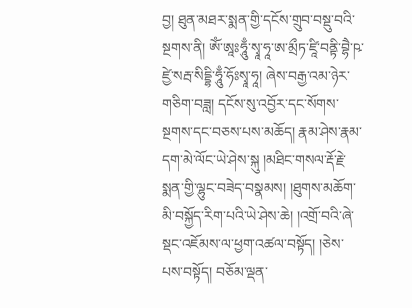བྱ། ཐུན་མཐར་སྨན་གྱི་དངོས་གྲུབ་བསྡུ་བའི་སྔགས་ནི། ཨོཾ་ཨཱཿཧཱུྃ་སྭཱ་ཧཱ་ཨ་མྲྀཏ་ཛཱི་བནྟི་བྷཻ་ཥ་ཛྱེ་སརྦ་སིདྡྷི་ཧཱུྃ་ཧོཿསྭཱ་ཧཱ། ཞེས་བརྒྱ་འམ་ཉེར་གཅིག་བཟླ། དངོས་སུ་འབྱོར་དང་སོགས་སྔགས་དང་བཅས་པས་མཆོད། རྣམ་ཤེས་རྣམ་དག་མེ་ལོང་ཡེ་ཤེས་སྐུ །མཐིང་གསལ་རྡོ་རྗེ་སྨན་གྱི་ལྷུང་བཟེད་བསྣམས། །ཐུགས་མཆོག་མི་བསྐྱོད་རིག་པའི་ཡེ་ཤེས་ཆེ། །འགྲོ་བའི་ཞེ་སྡང་འཇོམས་ལ་ཕྱག་འཚལ་བསྟོད། །ཅེས་པས་བསྟོད། བཅོམ་ལྡན་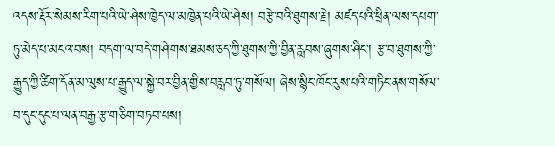འདས་རྡོར་སེམས་རིག་པའི་ཡེ་ཤེས་ཁྱེད་ལ་མཁྱེན་པའི་ཡེ་ཤེས། བརྩེ་བའི་ཐུགས་རྗེ། མཛད་པའི་ཕྲིན་ལས་དཔག་ཏུ་མེད་པ་མངའ་བས། བདག་ལ་བདེ་གཤེགས་ཐམས་ཅད་ཀྱི་ཐུགས་ཀྱི་བྱིན་རླབས་ཞུགས་ཤིང་། རྩ་བ་ཐུགས་ཀྱི་རྒྱུད་ཀྱི་ཚིག་དོན་མ་ལུས་པ་རྒྱུད་ལ་སྐྱེ་བར་བྱིན་གྱིས་བརླབ་ཏུ་གསོལ། ཞེས་སྙིང་ཁོང་རུས་པའི་གཏིང་ནས་གསོལ་བ་དུང་དུང་པ་ལན་བརྒྱ་རྩ་གཅིག་བཏབ་པས།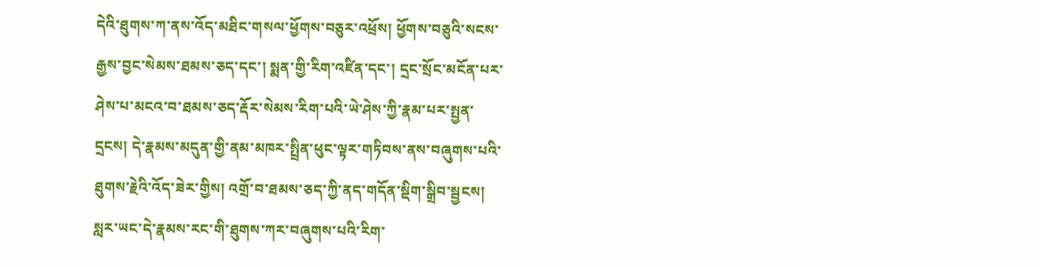དེའི་ཐུགས་ཀ་ནས་འོད་མཐིང་གསལ་ཕྱོགས་བཅུར་འཕྲོས། ཕྱོགས་བཅུའི་སངས་རྒྱས་བྱང་སེམས་ཐམས་ཅད་དང་། སྨན་གྱི་རིག་འཛིན་དང་། དྲང་སྲོང་མངོན་པར་ཤེས་པ་མངའ་བ་ཐམས་ཅད་རྡོར་སེམས་རིག་པའི་ཡེ་ཤེས་ཀྱི་རྣམ་པར་སྤྱན་དྲངས། དེ་རྣམས་མདུན་གྱི་ནམ་མཁར་སྤྲིན་ཕུང་ལྟར་གཏིབས་ནས་བཞུགས་པའི་ཐུགས་རྗེའི་འོད་ཟེར་གྱིས། འགྲོ་བ་ཐམས་ཅད་ཀྱི་ནད་གདོན་སྡིག་སྒྲིབ་སྦྱངས། སླར་ཡང་དེ་རྣམས་རང་གི་ཐུགས་ཀར་བཞུགས་པའི་རིག་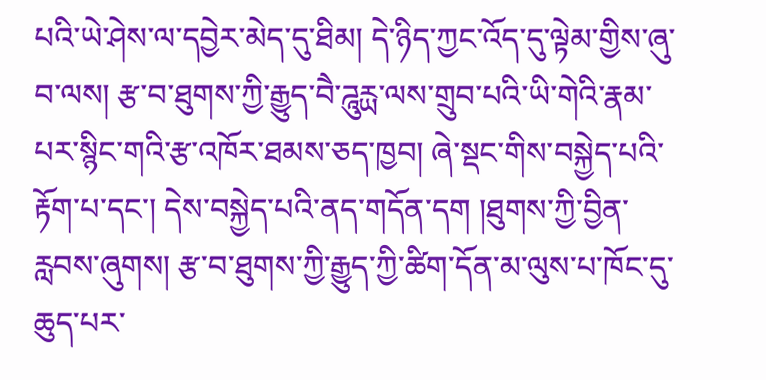པའི་ཡེ་ཤེས་ལ་དབྱེར་མེད་དུ་ཐིམ། དེ་ཉིད་ཀྱང་འོད་དུ་ལྟེམ་གྱིས་ཞུ་བ་ལས། རྩ་བ་ཐུགས་ཀྱི་རྒྱུད་བཻ་ཌཱུརྻ་ལས་གྲུབ་པའི་ཡི་གེའི་རྣམ་པར་སྙིང་གའི་རྩ་འཁོར་ཐམས་ཅད་ཁྱབ། ཞེ་སྡང་གིས་བསྐྱེད་པའི་རྟོག་པ་དང་། དེས་བསྐྱེད་པའི་ནད་གདོན་དག །ཐུགས་ཀྱི་བྱིན་རླབས་ཞུགས། རྩ་བ་ཐུགས་ཀྱི་རྒྱུད་ཀྱི་ཚིག་དོན་མ་ལུས་པ་ཁོང་དུ་ཆུད་པར་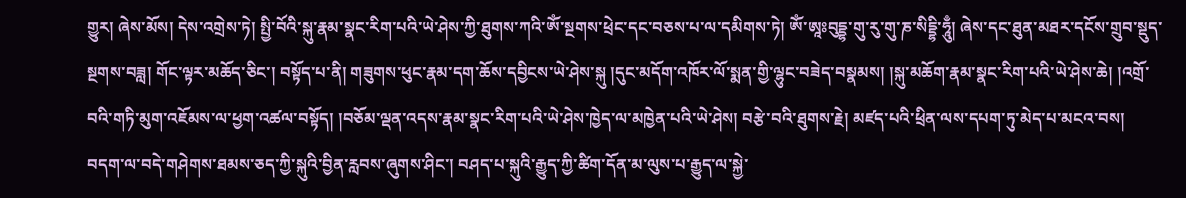གྱུར། ཞེས་མོས། དེས་འགྲེས་ཏེ། སྤྱི་བོའི་སྐུ་རྣམ་སྣང་རིག་པའི་ཡེ་ཤེས་ཀྱི་ཐུགས་ཀའི་ཨོཾ་སྔགས་ཕྲེང་དང་བཅས་པ་ལ་དམིགས་ཏེ། ཨོཾ་ཨཱཿབུདྡྷ་གུ་རུ་གུ་ཎ་སིདྡྷི་ཧཱུྃ། ཞེས་དང་ཐུན་མཐར་དངོས་གྲུབ་སྡུད་སྔགས་བཟླ། གོང་ལྟར་མཆོད་ཅིང་། བསྟོད་པ་ནི། གཟུགས་ཕུང་རྣམ་དག་ཆོས་དབྱིངས་ཡེ་ཤེས་སྐུ །དུང་མདོག་འཁོར་ལོ་སྨན་གྱི་ལྷུང་བཟེད་བསྣམས། །སྐུ་མཆོག་རྣམ་སྣང་རིག་པའི་ཡེ་ཤེས་ཆེ། །འགྲོ་བའི་གཏི་མུག་འཇོམས་ལ་ཕྱག་འཚལ་བསྟོད། །བཅོམ་ལྡན་འདས་རྣམ་སྣང་རིག་པའི་ཡེ་ཤེས་ཁྱེད་ལ་མཁྱེན་པའི་ཡེ་ཤེས། བརྩེ་བའི་ཐུགས་རྗེ། མཛད་པའི་ཕྲིན་ལས་དཔག་ཏུ་མེད་པ་མངའ་བས། བདག་ལ་བདེ་གཤེགས་ཐམས་ཅད་ཀྱི་སྐུའི་བྱིན་རླབས་ཞུགས་ཤིང་། བཤད་པ་སྐུའི་རྒྱུད་ཀྱི་ཚིག་དོན་མ་ལུས་པ་རྒྱུད་ལ་སྐྱེ་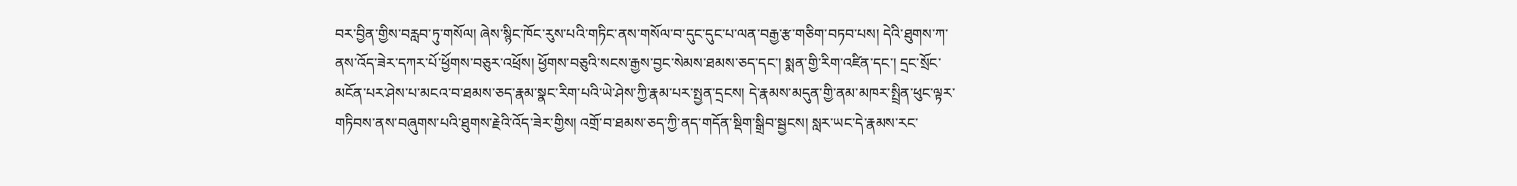བར་བྱིན་གྱིས་བརླབ་ཏུ་གསོལ། ཞེས་སྙིང་ཁོང་རུས་པའི་གཏིང་ནས་གསོལ་བ་དུང་དུང་པ་ལན་བརྒྱ་རྩ་གཅིག་བཏབ་པས། དེའི་ཐུགས་ཀ་ནས་འོད་ཟེར་དཀར་པོ་ཕྱོགས་བཅུར་འཕྲོས། ཕྱོགས་བཅུའི་སངས་རྒྱས་བྱང་སེམས་ཐམས་ཅད་དང་། སྨན་གྱི་རིག་འཛིན་དང་། དྲང་སྲོང་མངོན་པར་ཤེས་པ་མངའ་བ་ཐམས་ཅད་རྣམ་སྣང་རིག་པའི་ཡེ་ཤེས་ཀྱི་རྣམ་པར་སྤྱན་དྲངས། དེ་རྣམས་མདུན་གྱི་ནམ་མཁར་སྤྲིན་ཕུང་ལྟར་གཏིབས་ནས་བཞུགས་པའི་ཐུགས་རྗེའི་འོད་ཟེར་གྱིས། འགྲོ་བ་ཐམས་ཅད་ཀྱི་ནད་གདོན་སྡིག་སྒྲིབ་སྦྱངས། སླར་ཡང་དེ་རྣམས་རང་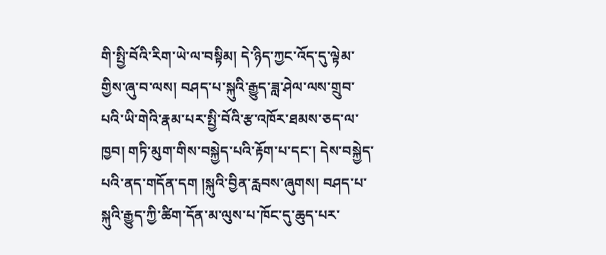གི་སྤྱི་བོའི་རིག་ཡེ་ལ་བསྟིམ། དེ་ཉིད་ཀྱང་འོད་དུ་ལྟེམ་གྱིས་ཞུ་བ་ལས། བཤད་པ་སྐུའི་རྒྱུད་ཟླ་ཤེལ་ལས་གྲུབ་པའི་ཡི་གེའི་རྣམ་པར་སྤྱི་བོའི་རྩ་འཁོར་ཐམས་ཅད་ལ་ཁྱབ། གཏི་མུག་གིས་བསྐྱེད་པའི་རྟོག་པ་དང་། དེས་བསྐྱེད་པའི་ནད་གདོན་དག །སྐུའི་བྱིན་རླབས་ཞུགས། བཤད་པ་སྐུའི་རྒྱུད་ཀྱི་ཚིག་དོན་མ་ལུས་པ་ཁོང་དུ་ཆུད་པར་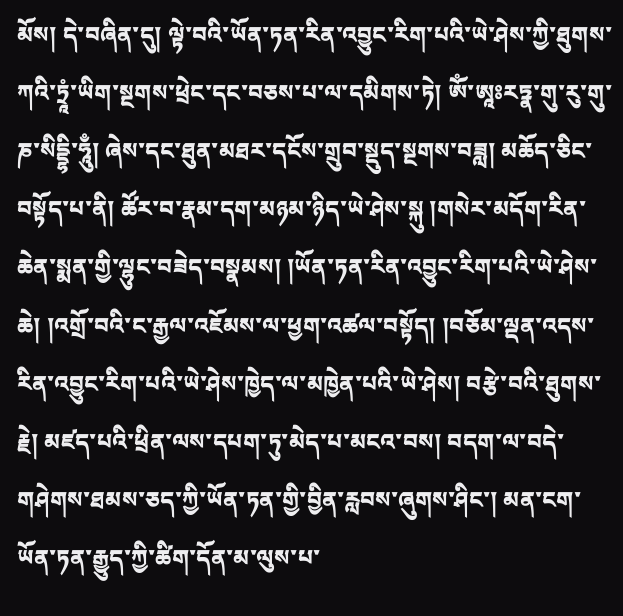མོས། དེ་བཞིན་དུ། ལྟེ་བའི་ཡོན་ཏན་རིན་འབྱུང་རིག་པའི་ཡེ་ཤེས་ཀྱི་ཐུགས་ཀའི་ཏྲཱཾ་ཡིག་སྔགས་ཕྲེང་དང་བཅས་པ་ལ་དམིགས་ཏེ། ཨོཾ་ཨཱཿརཏྣ་གུ་རུ་གུ་ཎ་སིདྡྷི་ཧཱུྃ། ཞེས་དང་ཐུན་མཐར་དངོས་གྲུབ་སྡུད་སྔགས་བཟླ། མཆོད་ཅིང་བསྟོད་པ་ནི། ཚོར་བ་རྣམ་དག་མཉམ་ཉིད་ཡེ་ཤེས་སྐུ །གསེར་མདོག་རིན་ཆེན་སྨན་གྱི་ལྷུང་བཟེད་བསྣམས། །ཡོན་ཏན་རིན་འབྱུང་རིག་པའི་ཡེ་ཤེས་ཆེ། །འགྲོ་བའི་ང་རྒྱལ་འཇོམས་ལ་ཕྱག་འཚལ་བསྟོད། །བཅོམ་ལྡན་འདས་རིན་འབྱུང་རིག་པའི་ཡེ་ཤེས་ཁྱེད་ལ་མཁྱེན་པའི་ཡེ་ཤེས། བརྩེ་བའི་ཐུགས་རྗེ། མཛད་པའི་ཕྲིན་ལས་དཔག་ཏུ་མེད་པ་མངའ་བས། བདག་ལ་བདེ་གཤེགས་ཐམས་ཅད་ཀྱི་ཡོན་ཏན་གྱི་བྱིན་རླབས་ཞུགས་ཤིང་། མན་ངག་ཡོན་ཏན་རྒྱུད་ཀྱི་ཚིག་དོན་མ་ལུས་པ་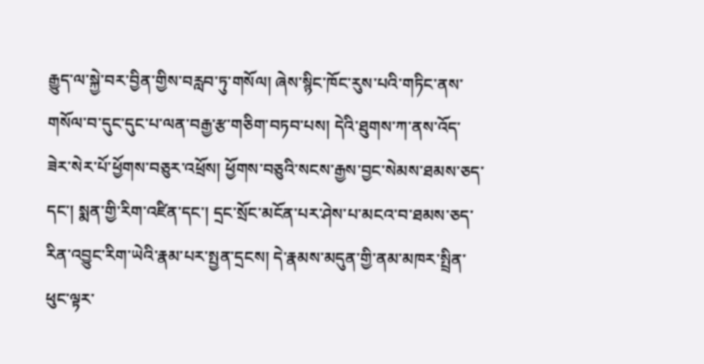རྒྱུད་ལ་སྐྱེ་བར་བྱིན་གྱིས་བརླབ་ཏུ་གསོལ། ཞེས་སྙིང་ཁོང་རུས་པའི་གཏིང་ནས་གསོལ་བ་དུང་དུང་པ་ལན་བརྒྱ་རྩ་གཅིག་བཏབ་པས། དེའི་ཐུགས་ཀ་ནས་འོད་ཟེར་སེར་པོ་ཕྱོགས་བཅུར་འཕྲོས། ཕྱོགས་བཅུའི་སངས་རྒྱས་བྱང་སེམས་ཐམས་ཅད་དང་། སྨན་གྱི་རིག་འཛིན་དང་། དྲང་སྲོང་མངོན་པར་ཤེས་པ་མངའ་བ་ཐམས་ཅད་རིན་འབྱུང་རིག་ཡེའི་རྣམ་པར་སྤྱན་དྲངས། དེ་རྣམས་མདུན་གྱི་ནམ་མཁར་སྤྲིན་ཕུང་ལྟར་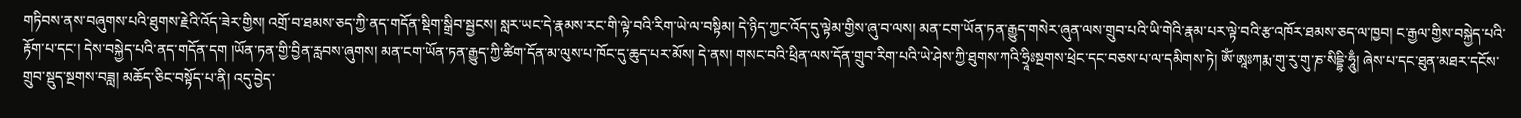གཏིབས་ནས་བཞུགས་པའི་ཐུགས་རྗེའི་འོད་ཟེར་གྱིས། འགྲོ་བ་ཐམས་ཅད་ཀྱི་ནད་གདོན་སྡིག་སྒྲིབ་སྦྱངས། སླར་ཡང་དེ་རྣམས་རང་གི་ལྟེ་བའི་རིག་ཡེ་ལ་བསྟིམ། དེ་ཉིད་ཀྱང་འོད་དུ་ལྟེམ་གྱིས་ཞུ་བ་ལས། མན་ངག་ཡོན་ཏན་རྒྱུད་གསེར་ཞུན་ལས་གྲུབ་པའི་ཡི་གེའི་རྣམ་པར་ལྟེ་བའི་རྩ་འཁོར་ཐམས་ཅད་ལ་ཁྱབ། ང་རྒྱལ་གྱིས་བསྐྱེད་པའི་རྟོག་པ་དང་། དེས་བསྐྱེད་པའི་ནད་གདོན་དག །ཡོན་ཏན་གྱི་བྱིན་རླབས་ཞུགས། མན་ངག་ཡོན་ཏན་རྒྱུད་ཀྱི་ཚིག་དོན་མ་ལུས་པ་ཁོང་དུ་ཆུད་པར་མོས། དེ་ནས། གསང་བའི་ཕྲིན་ལས་དོན་གྲུབ་རིག་པའི་ཡེ་ཤེས་ཀྱི་ཐུགས་ཀའི་ཧྲཱིཿསྔགས་ཕྲེང་དང་བཅས་པ་ལ་དམིགས་ཏེ། ཨོཾ་ཨཱཿཀརྨ་གུ་རུ་གུ་ཎ་སིདྡྷི་ཧཱུྃ། ཞེས་པ་དང་ཐུན་མཐར་དངོས་གྲུབ་སྡུད་སྔགས་བཟླ། མཆོད་ཅིང་བསྟོད་པ་ནི། འདུ་བྱེད་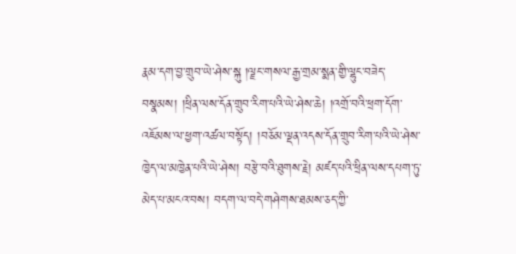རྣམ་དག་བྱ་གྲུབ་ཡེ་ཤེས་སྐུ །ལྗང་གསལ་རྒྱ་གྲམ་སྨན་གྱི་ལྷུང་བཟེད་བསྣམས། །ཕྲིན་ལས་དོན་གྲུབ་རིག་པའི་ཡེ་ཤེས་ཆེ། །འགྲོ་བའི་ཕྲག་དོག་འཇོམས་ལ་ཕྱག་འཚལ་བསྟོད། །བཅོམ་ལྡན་འདས་དོན་གྲུབ་རིག་པའི་ཡེ་ཤེས་ཁྱེད་ལ་མཁྱེན་པའི་ཡེ་ཤེས། བརྩེ་བའི་ཐུགས་རྗེ། མཛད་པའི་ཕྲིན་ལས་དཔག་ཏུ་མེད་པ་མངའ་བས། བདག་ལ་བདེ་གཤེགས་ཐམས་ཅད་ཀྱི་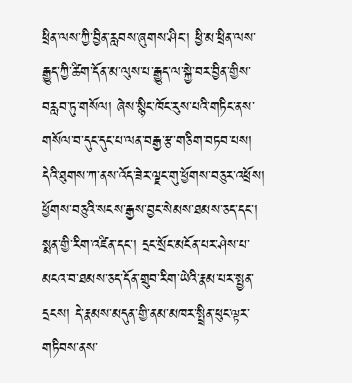ཕྲིན་ལས་ཀྱི་བྱིན་རླབས་ཞུགས་ཤིང་། ཕྱི་མ་ཕྲིན་ལས་རྒྱུད་ཀྱི་ཚིག་དོན་མ་ལུས་པ་རྒྱུད་ལ་སྐྱེ་བར་བྱིན་གྱིས་བརླབ་ཏུ་གསོལ། ཞེས་སྙིང་ཁོང་རུས་པའི་གཏིང་ནས་གསོལ་བ་དུང་དུང་པ་ལན་བརྒྱ་རྩ་གཅིག་བཏབ་པས། དེའི་ཐུགས་ཀ་ནས་འོད་ཟེར་ལྗང་གུ་ཕྱོགས་བཅུར་འཕྲོས། ཕྱོགས་བཅུའི་སངས་རྒྱས་བྱང་སེམས་ཐམས་ཅད་དང་། སྨན་གྱི་རིག་འཛིན་དང་། དྲང་སྲོང་མངོན་པར་ཤེས་པ་མངའ་བ་ཐམས་ཅད་དོན་གྲུབ་རིག་ཡེའི་རྣམ་པར་སྤྱན་དྲངས། དེ་རྣམས་མདུན་གྱི་ནམ་མཁར་སྤྲིན་ཕུང་ལྟར་གཏིབས་ནས་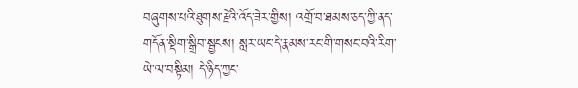བཞུགས་པའི་ཐུགས་རྗེའི་འོད་ཟེར་གྱིས། འགྲོ་བ་ཐམས་ཅད་ཀྱི་ནད་གདོན་སྡིག་སྒྲིབ་སྦྱངས། སླར་ཡང་དེ་རྣམས་རང་གི་གསང་བའི་རིག་ཡེ་ལ་བསྟིམ། དེ་ཉིད་ཀྱང་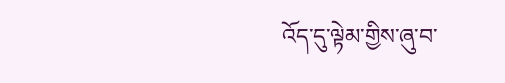འོད་དུ་ལྟེམ་གྱིས་ཞུ་བ་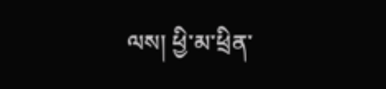ལས། ཕྱི་མ་ཕྲིན་